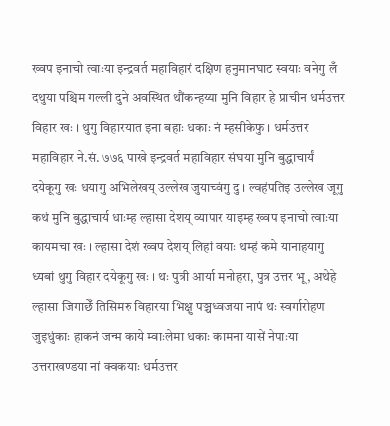ख्वप इनाचो त्वाःया इन्द्रवर्त महाविहारं दक्षिण हनुमानघाट स्वयाः वनेगु लँ दथुया पश्चिम गल्ली दुने अवस्थित थौंकन्हय्या मुनि विहार हे प्राचीन धर्मउत्तर विहार खः । थुगु विहारयात इना बहाः धकाः नं म्हसीकेफु । धर्मउत्तर महाविहार ने.सं. ७७६ पाखे इन्द्रवर्त महाविहार संघया मुनि बुद्धाचार्यं दयेकूगु खः धयागु अभिलेखय् उल्लेख जुयाच्वंगु दु । ल्वहंपतिइ उल्लेख जूगु कथं मुनि बुद्धाचार्य धाःम्ह ल्हासा देशय् व्यापार याइम्ह ख्वप इनाचो त्वाःया कायमचा खः । ल्हासा देशं ख्वप देशय् लिहां वयाः थम्हं कमे यानाहयागु ध्यबां थुगु विहार दयेकूगु खः । थः पुत्री आर्या मनोहरा, पुत्र उत्तर भू, अथेहे ल्हासा जिगाछेँ तिसिमरु विहारया भिक्षु पञ्चध्वजया नापं थः स्वर्गारोहण जुइधुंकाः हाकनं जन्म काये म्वाःलेमा धकाः कामना यासें नेपाःया उत्तराखण्डया नां क्वकयाः धर्मउत्तर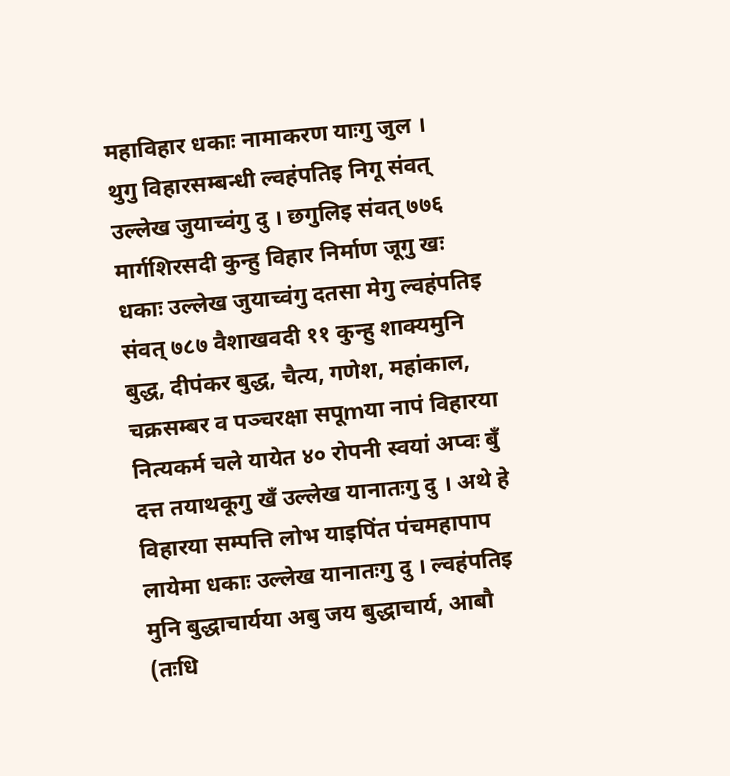महाविहार धकाः नामाकरण याःगु जुल ।
थुगु विहारसम्बन्धी ल्वहंपतिइ निगू संवत् उल्लेख जुयाच्वंगु दु । छगुलिइ संवत् ७७६ मार्गशिरसदी कुन्हु विहार निर्माण जूगु खः धकाः उल्लेख जुयाच्वंगु दतसा मेगु ल्वहंपतिइ संवत् ७८७ वैशाखवदी ११ कुन्हु शाक्यमुनि बुद्ध, दीपंकर बुद्ध, चैत्य, गणेश, महांकाल, चक्रसम्बर व पञ्चरक्षा सपूmया नापं विहारया नित्यकर्म चले यायेत ४० रोपनी स्वयां अप्वः बुँ दत्त तयाथकूगु खँ उल्लेख यानातःगु दु । अथे हे विहारया सम्पत्ति लोभ याइपिंत पंचमहापाप लायेमा धकाः उल्लेख यानातःगु दु । ल्वहंपतिइ मुनि बुद्धाचार्यया अबु जय बुद्धाचार्य, आबौ (तःधि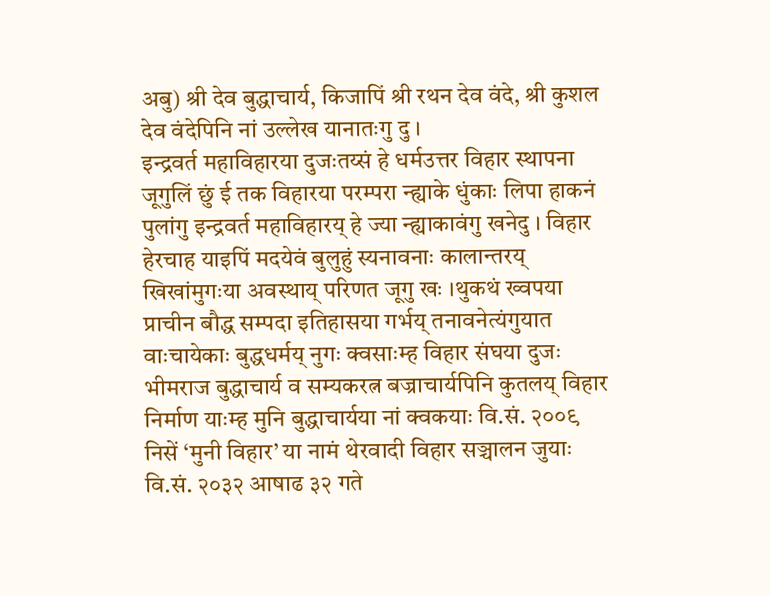अबु) श्री देव बुद्धाचार्य, किजापिं श्री रथन देव वंदे, श्री कुशल देव वंदेपिनि नां उल्लेख यानातःगु दु ।
इन्द्रवर्त महाविहारया दुजःतय्सं हे धर्मउत्तर विहार स्थापना जूगुलिं छुं ई तक विहारया परम्परा न्ह्याके धुंकाः लिपा हाकनं पुलांगु इन्द्रवर्त महाविहारय् हे ज्या न्ह्याकावंगु खनेदु । विहार हेरचाह याइपिं मदयेवं बुलुहुं स्यनावनाः कालान्तरय् खिखांमुगःया अवस्थाय् परिणत जूगु खः ।थुकथं ख्वपया प्राचीन बौद्ध सम्पदा इतिहासया गर्भय् तनावनेत्यंगुयात वाःचायेकाः बुद्धधर्मय् नुगः क्वसाःम्ह विहार संघया दुजः भीमराज बुद्धाचार्य व सम्यकरत्न बज्राचार्यपिनि कुतलय् विहार निर्माण याःम्ह मुनि बुद्धाचार्यया नां क्वकयाः वि.सं. २००९ निसें ‘मुनी विहार’ या नामं थेरवादी विहार सञ्चालन जुयाः वि.सं. २०३२ आषाढ ३२ गते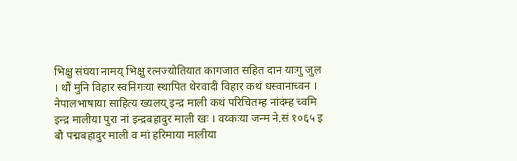भिक्षु संघया नामय् भिक्षु रत्नज्योतियात कागजात सहित दान याःगु जुल । थौं मुनि विहार स्वनिगःया स्थापित थेरवादी विहार कथं धस्वानाच्वन ।
नेपालभाषाया साहित्य ख्यलय् इन्द्र माली कथं परिचितम्ह नांदंम्ह च्वमि इन्द्र मालीया पुरा नां इन्द्रबहादुर माली खः । वय्कःया जन्म ने.सं १०६५ इ बौ पद्मबहादुर माली व मां हरिमाया मालीया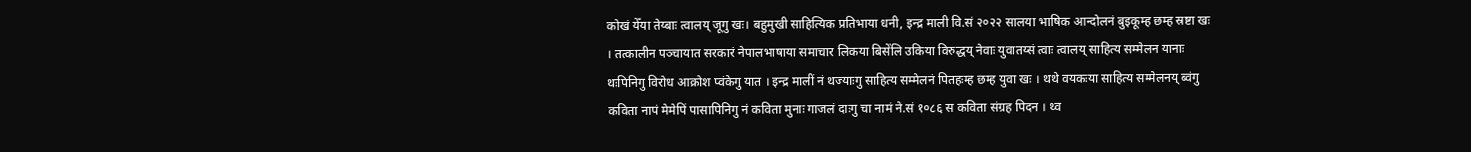कोखं येँया तेय्बाः त्वालय् जूगु खः। बहुमुखी साहित्यिक प्रतिभाया धनी, इन्द्र माली वि.सं २०२२ सालया भाषिक आन्दोलनं बुइकूम्ह छम्ह स्रष्टा खः । तत्कालीन पञ्चायात सरकारं नेपालभाषाया समाचार लिकया बिसेंलि उकिया विरुद्धय् नेवाः युवातय्सं त्वाः त्वालय् साहित्य सम्मेलन यानाः थःपिनिगु विरोध आक्रोश प्वंकेगु यात । इन्द्र मालीं नं थज्याःगु साहित्य सम्मेलनं पितहःम्ह छम्ह युवा खः । थथे वयकःया साहित्य सम्मेलनय् ब्वंगु कविता नापं मेमेपिं पासापिनिगु नं कविता मुनाः गाजलं दाःगु चा नामं ने.सं १०८६ स कविता संग्रह पिदन । थ्व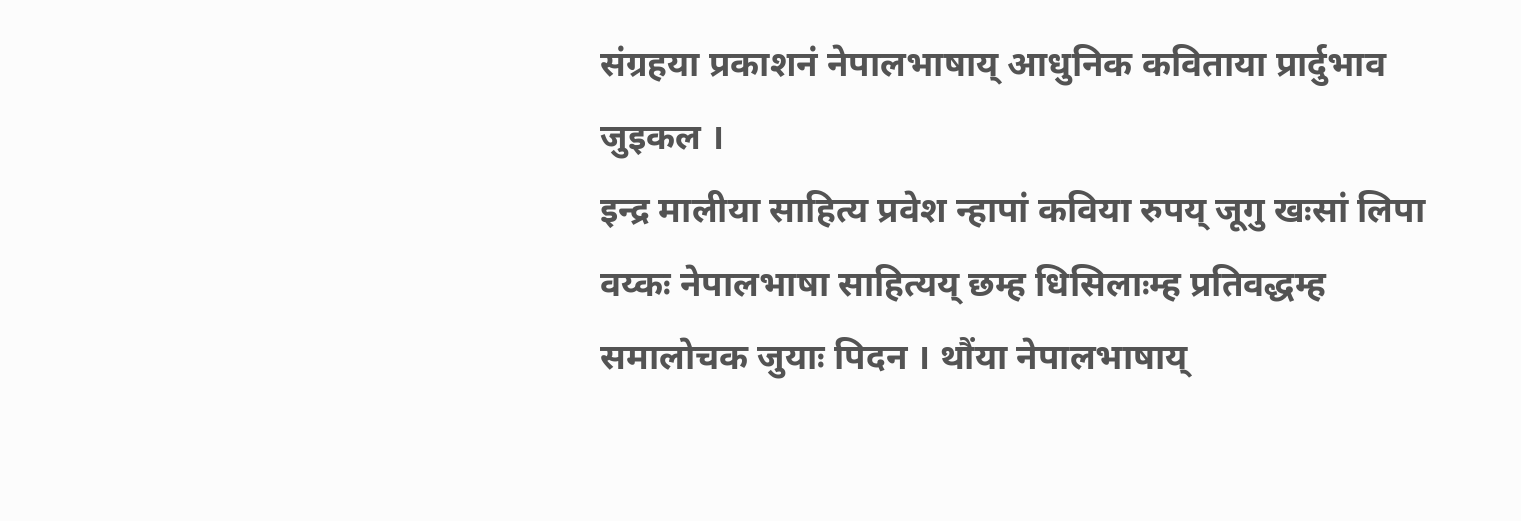संग्रहया प्रकाशनं नेपालभाषाय् आधुनिक कविताया प्रार्दुभाव जुइकल ।
इन्द्र मालीया साहित्य प्रवेश न्हापां कविया रुपय् जूगु खःसां लिपा वय्कः नेपालभाषा साहित्यय् छम्ह धिसिलाःम्ह प्रतिवद्धम्ह समालोचक जुयाः पिदन । थौंया नेपालभाषाय्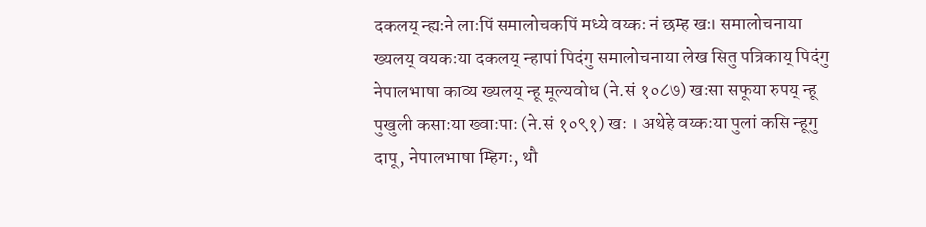दकलय् न्ह्यःने लाःपिं समालोचकपिं मध्ये वय्कः नं छम्ह खः। समालोचनाया ख्यलय् वयकःया दकलय् न्हापां पिदंगु समालोचनाया लेख सितु पत्रिकाय् पिदंगु नेपालभाषा काव्य ख्यलय् न्हू मूल्यवोध (ने.सं १०८७) खःसा सफूया रुपय् न्हू पुखुली कसाःया ख्वाःपाः (ने.सं १०९१) खः । अथेहे वय्कःया पुलां कसि न्हूगु दापू, नेपालभाषा म्हिगः, थौ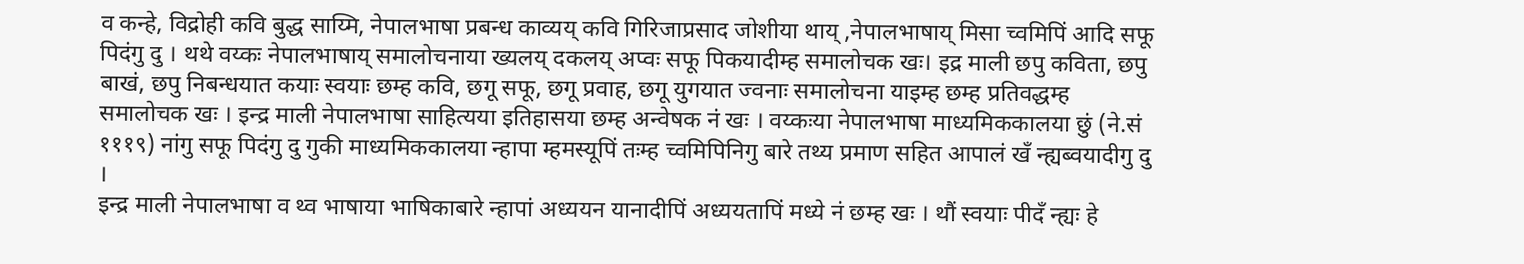व कन्हे, विद्रोही कवि बुद्ध साय्मि, नेपालभाषा प्रबन्ध काव्यय् कवि गिरिजाप्रसाद जोशीया थाय् ,नेपालभाषाय् मिसा च्वमिपिं आदि सफू पिदंगु दु । थथे वय्कः नेपालभाषाय् समालोचनाया ख्यलय् दकलय् अप्वः सफू पिकयादीम्ह समालोचक खः। इद्र माली छपु कविता, छपु बाखं, छपु निबन्धयात कयाः स्वयाः छम्ह कवि, छगू सफू, छगू प्रवाह, छगू युगयात ज्वनाः समालोचना याइम्ह छम्ह प्रतिवद्धम्ह समालोचक खः । इन्द्र माली नेपालभाषा साहित्यया इतिहासया छम्ह अन्वेषक नं खः । वय्कःया नेपालभाषा माध्यमिककालया छुं (ने.सं १११९) नांगु सफू पिदंगु दु गुकी माध्यमिककालया न्हापा म्हमस्यूपिं तःम्ह च्वमिपिनिगु बारे तथ्य प्रमाण सहित आपालं खँ न्ह्यब्वयादीगु दु ।
इन्द्र माली नेपालभाषा व थ्व भाषाया भाषिकाबारे न्हापां अध्ययन यानादीपिं अध्ययतापिं मध्ये नं छम्ह खः । थौं स्वयाः पीदँ न्ह्यः हे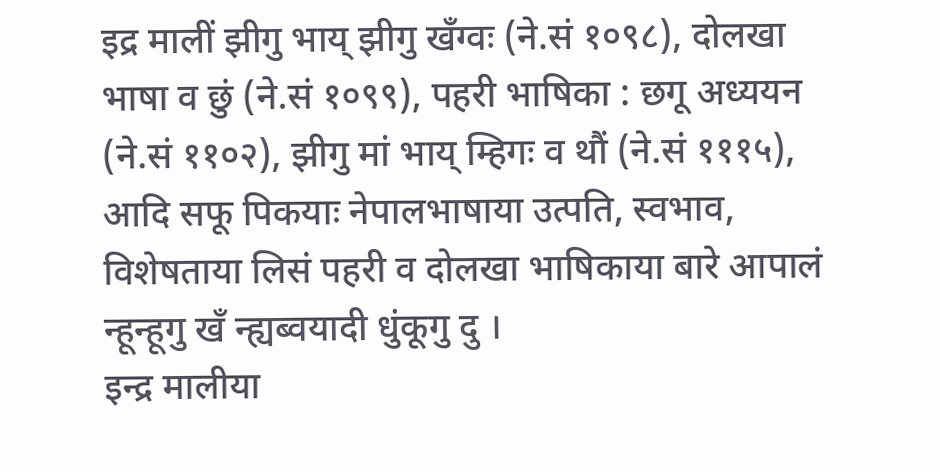इद्र मालीं झीगु भाय् झीगु खँग्वः (ने.सं १०९८), दोलखा भाषा व छुं (ने.सं १०९९), पहरी भाषिका : छगू अध्ययन (ने.सं ११०२), झीगु मां भाय् म्हिगः व थौं (ने.सं १११५), आदि सफू पिकयाः नेपालभाषाया उत्पति, स्वभाव, विशेषताया लिसं पहरी व दोलखा भाषिकाया बारे आपालं न्हून्हूगु खँ न्ह्यब्वयादी धुंकूगु दु ।
इन्द्र मालीया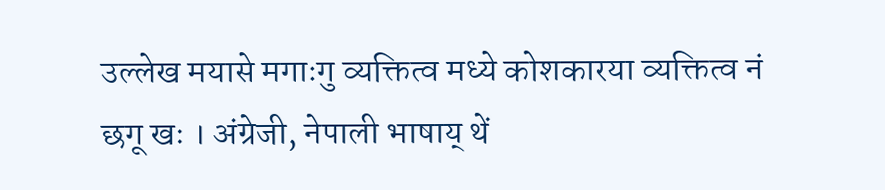उल्लेख मयासे मगाःगु व्यक्तित्व मध्ये कोशकारया व्यक्तित्व नं छगू खः । अंग्रेजी, नेपाली भाषाय् थें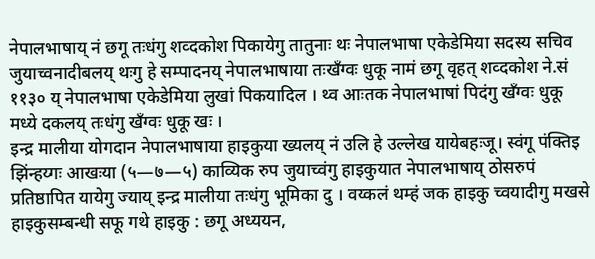नेपालभाषाय् नं छगू तःधंगु शव्दकोश पिकायेगु तातुनाः थः नेपालभाषा एकेडेमिया सदस्य सचिव जुयाच्वनादीबलय् थःगु हे सम्पादनय् नेपालभाषाया तःखँग्वः धुकू नामं छगू वृहत् शव्दकोश ने.सं ११३० य् नेपालभाषा एकेडेमिया लुखां पिकयादिल । थ्व आःतक नेपालभाषां पिदंगु खँग्वः धुकू मध्ये दकलय् तःधंगु खँग्वः धुकू खः ।
इन्द्र मालीया योगदान नेपालभाषाया हाइकुया ख्यलय् नं उलि हे उल्लेख यायेबहःजू। स्वंगू पंक्तिइ झिंन्हय्गः आखःया (५—७—५) काव्यिक रुप जुयाच्वंगु हाइकुयात नेपालभाषाय् ठोसरुपं प्रतिष्ठापित यायेगु ज्याय् इन्द्र मालीया तःधंगु भूमिका दु । वय्कलं थम्हं जक हाइकु च्वयादीगु मखसे हाइकुसम्बन्धी सफू गथे हाइकु : छगू अध्ययन,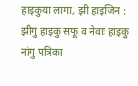हाइकुया लागा, झी हाइजिन : झीगु हाइकु सफू व नेवाः हाइकु नांगु पत्रिका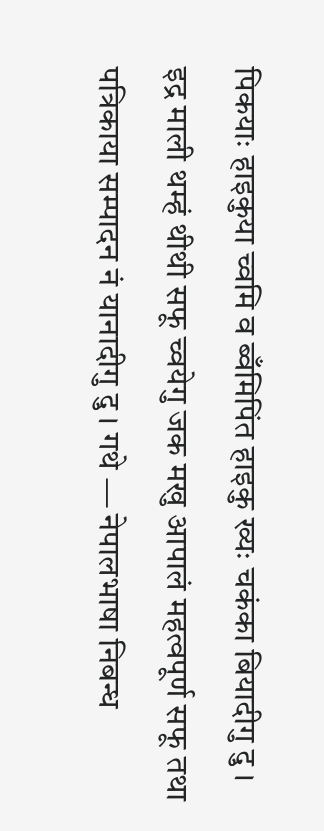पिकयाः हाइकुया च्वमि व ब्वँमिपिंत हाइकु ख्यः चकंका बियादीगु दु ।
इद्र माली थम्हं थीथी सफू च्वयेगु जक मखु आपालं महत्वपूर्ण सफू तथा पत्रिकाया सम्पादन नं यानादीगु दु । गथे — नेपालभाषा निबन्ध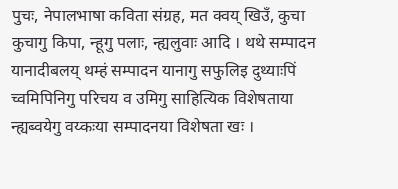पुचः, नेपालभाषा कविता संग्रह, मत क्वय् खिउँ, कुचा कुचागु किपा, न्हूगु पलाः, न्ह्यलुवाः आदि । थथे सम्पादन यानादीबलय् थम्हं सम्पादन यानागु सफुलिइ दुथ्याःपिं च्वमिपिनिगु परिचय व उमिगु साहित्यिक विशेषताया न्ह्यब्वयेगु वय्कःया सम्पादनया विशेषता खः ।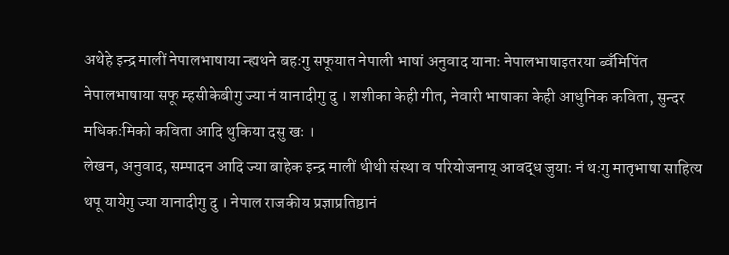अथेहे इन्द्र मालीं नेपालभाषाया न्ह्यथने बहःगु सफूयात नेपाली भाषां अनुवाद यानाः नेपालभाषाइतरया ब्वँमिपिंत नेपालभाषाया सफू म्हसीकेबीगु ज्या नं यानादीगु दु । शशीका केही गीत, नेवारी भाषाका केही आधुनिक कविता, सुन्दर मधिकःमिको कविता आदि थुकिया दसु खः ।
लेखन, अनुवाद, सम्पादन आदि ज्या बाहेक इन्द्र मालीं थीथी संस्था व परियोजनाय् आवद्ध जुयाः नं थःगु मातृभाषा साहित्य थपू यायेगु ज्या यानादीगु दु । नेपाल राजकीय प्रज्ञाप्रतिष्ठानं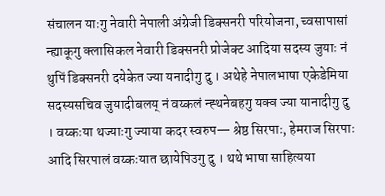संचालन याःगु नेवारी नेपाली अंग्रेजी डिक्सनरी परियोजना, च्वसापासां न्ह्याकूगु क्लासिकल नेवारी डिक्सनरी प्रोजेक्ट आदिया सदस्य जुयाः नं थुपिं डिक्सनरी दयेकेत ज्या यनादीगु दु । अथेहे नेपालभाषा एकेडेमिया सदस्यसचिव जुयादीबलय् नं वय्कलं न्ह्थनेबहगु यक्व ज्या यानादीगु दु । वय्कःया थज्याःगु ज्याया कदर स्वरुप— श्रेष्ठ सिरपाः, हेमराज सिरपाः आदि सिरपालं वय्कःयात छायेपिउगु दु । थथे भाषा साहित्यया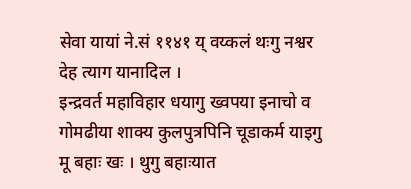सेवा यायां ने.सं ११४१ य् वय्कलं थःगु नश्वर देह त्याग यानादिल ।
इन्द्रवर्त महाविहार धयागु ख्वपया इनाचो व गोमढीया शाक्य कुलपुत्रपिनि चूडाकर्म याइगु मू बहाः खः । थुगु बहाःयात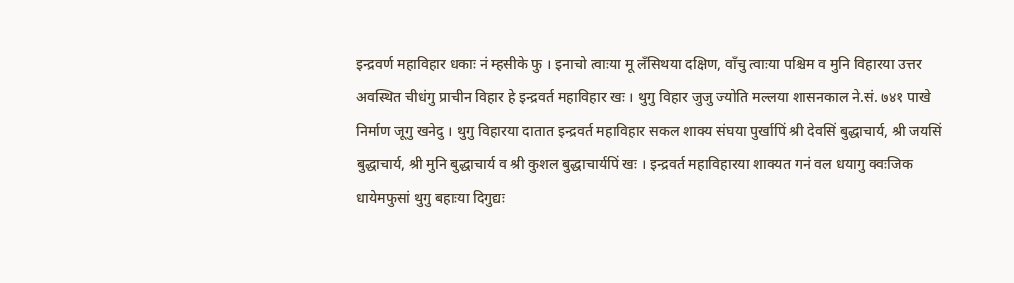इन्द्रवर्ण महाविहार धकाः नं म्हसीके फु । इनाचो त्वाःया मू लँसिथया दक्षिण, वाँचु त्वाःया पश्चिम व मुनि विहारया उत्तर अवस्थित चीधंगु प्राचीन विहार हे इन्द्रवर्त महाविहार खः । थुगु विहार जुजु ज्योति मल्लया शासनकाल ने.सं. ७४१ पाखे निर्माण जूगु खनेदु । थुगु विहारया दातात इन्द्रवर्त महाविहार सकल शाक्य संघया पुर्खापिं श्री देवसिं बुद्धाचार्य, श्री जयसिं बुद्धाचार्य, श्री मुनि बुद्धाचार्य व श्री कुशल बुद्धाचार्यपिं खः । इन्द्रवर्त महाविहारया शाक्यत गनं वल धयागु क्वःजिक धायेमफुसां थुगु बहाःया दिगुद्यः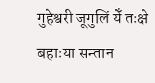गुहेश्वरी जूगुलिं येँ तःक्षे बहाःया सन्तान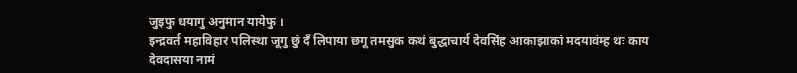जुइफु धयागु अनुमान यायेफु ।
इन्द्रवर्त महाविहार पलिस्था जूगु छुं दँ लिपाया छगू तमसुक कथं बुद्धाचार्य देवसिंह आकाझाकां मदयावंम्ह थः काय देवदासया नामं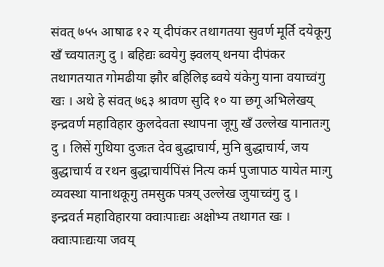संवत् ७५५ आषाढ १२ य् दीपंकर तथागतया सुवर्ण मूर्ति दयेकूगु खँ च्वयातःगु दु । बहिद्यः ब्वयेगु झ्वलय् थनया दीपंकर तथागतयात गोमढीया झौर बहिलिइ ब्वये यंकेगु याना वयाच्वंगु खः । अथे हे संवत् ७६३ श्रावण सुदि १० या छगू अभिलेखय् इन्द्रवर्ण महाविहार कुलदेवता स्थापना जूगु खँ उल्लेख यानातःगु दु । लिसें गुथिया दुजःत देव बुद्धाचार्य, मुनि बुद्धाचार्य, जय बुद्धाचार्य व रथन बुद्धाचार्यपिंसं नित्य कर्म पुजापाठ यायेत माःगु व्यवस्था यानाथकूगु तमसुक पत्रय् उल्लेख जुयाच्वंगु दु ।
इन्द्रवर्त महाविहारया क्वाःपाःद्यः अक्षोभ्य तथागत खः । क्वाःपाःद्यःया जवय्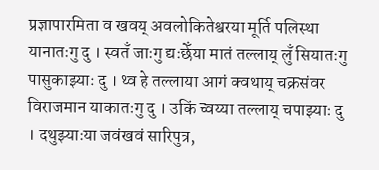प्रज्ञापारमिता व खवय् अवलोकितेश्वरया मूर्ति पलिस्था यानातःगु दु । स्वतँ जाःगु द्यःछेँया मातं तल्लाय् लुँ सियातःगु पासुकाझ्याः दु । थ्व हे तल्लाया आगं क्वथाय् चक्रसंवर विराजमान याकातःगु दु । उकिं च्वय्या तल्लाय् चपाझ्याः दु । दथुझ्याःया जवंखवं सारिपुत्र,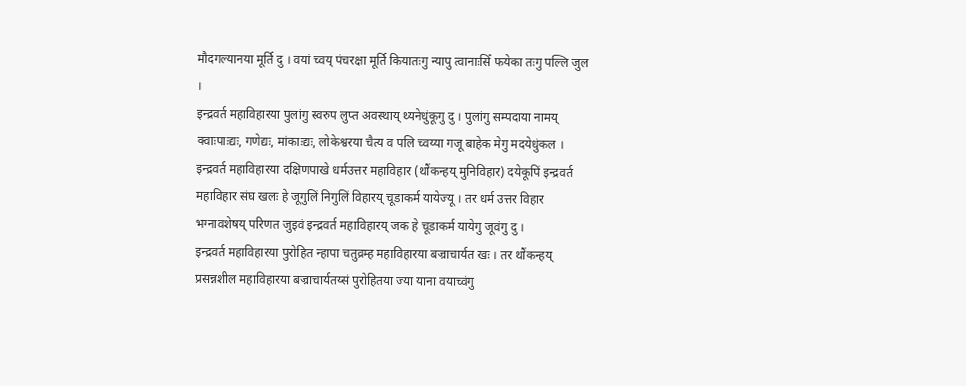मौदगल्यानया मूर्ति दु । वयां च्वय् पंचरक्षा मूर्ति कियातःगु न्यापु त्वानाःसिँ फयेका तःगु पल्लि जुल ।
इन्द्रवर्त महाविहारया पुलांगु स्वरुप लुप्त अवस्थाय् थ्यनेधुंकूगु दु । पुलांगु सम्पदाया नामय् क्वाःपाःद्यः, गणेद्यः, मांकाःद्यः, लोकेश्वरया चैत्य व पलि च्वय्या गजू बाहेक मेगु मदयेधुंकल । इन्द्रवर्त महाविहारया दक्षिणपाखे धर्मउत्तर महाविहार (थौंकन्हय् मुनिविहार) दयेकूपिं इन्द्रवर्त महाविहार संघ खलः हे जूगुलिं निगुलिं विहारय् चूडाकर्म यायेज्यू । तर धर्म उत्तर विहार भग्नावशेषय् परिणत जुइवं इन्द्रवर्त महाविहारय् जक हे चूडाकर्म यायेगु जूवंगु दु ।
इन्द्रवर्त महाविहारया पुरोहित न्हापा चतुव्रम्ह महाविहारया बज्राचार्यत खः । तर थौंकन्हय् प्रसन्नशील महाविहारया बज्राचार्यतय्सं पुरोहितया ज्या याना वयाच्वंगु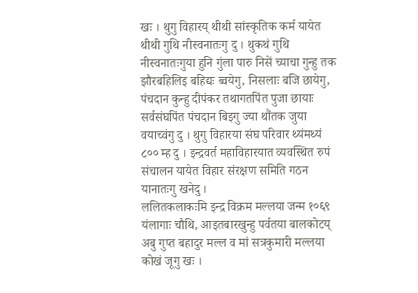खः । थुगु विहारय् थीथी सांस्कृतिक कर्म यायेत थीथी गुथि नीस्वनातःगु दु । थुकथं गुथि नीस्वनातःगुया हुनि गुंला पारु निसें च्याचा गुन्हु तक झौरबहिलिइ बहिद्यः ब्वयेगु, निसलाः बजि छायेगु, पंचदान कुन्हु दीपंकर तथागतपिंत पुजा छायाः सर्वसंघपिंत पंचदान बिइगु ज्या थौंतक जुया वयाच्वंगु दु । थुगु विहारया संघ परिवार थ्यंमथ्यं ८०० म्ह दु । इन्द्रवर्त महाविहारयात व्यवस्थित रुपं संचालन यायेत विहार संरक्षण समिति गठन यानातःगु खनेदु ।
ललितकलाकःमि इन्द्र विक्रम मल्लया जन्म १०६९ यंलागाः चौथि, आइतबारखुन्हु पर्वतया बालकोटय् अबु गुप्त बहादुर मल्ल व मां सत्रकुमारी मल्लया कोखं जूगु खः ।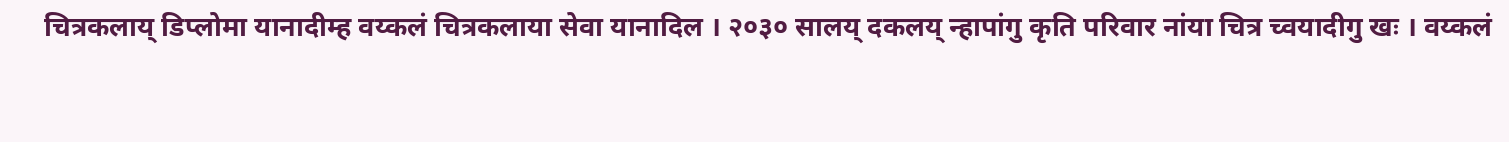चित्रकलाय् डिप्लोमा यानादीम्ह वय्कलं चित्रकलाया सेवा यानादिल । २०३० सालय् दकलय् न्हापांगु कृति परिवार नांया चित्र च्वयादीगु खः । वय्कलं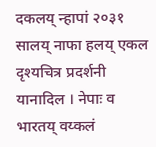दकलय् न्हापां २०३१ सालय् नाफा हलय् एकल दृश्यचित्र प्रदर्शनी यानादिल । नेपाः व भारतय् वय्कलं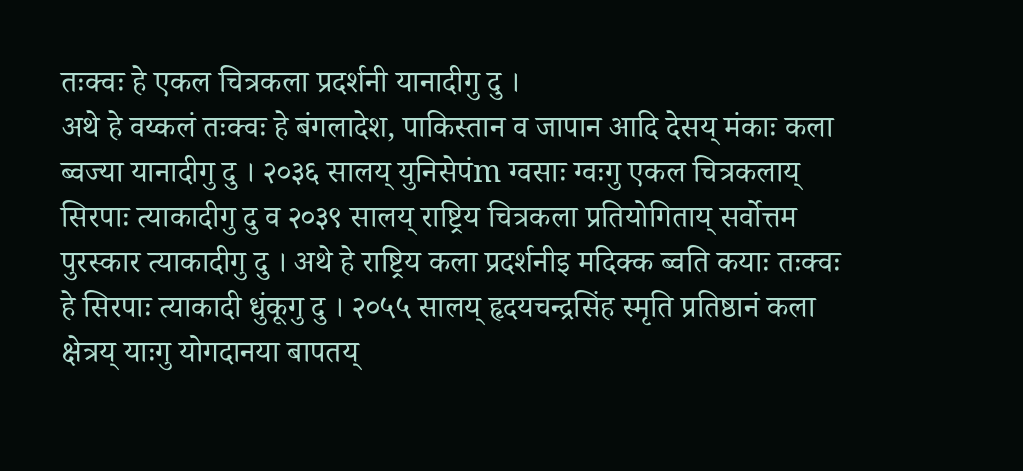तःक्वः हे एकल चित्रकला प्रदर्शनी यानादीगु दु ।
अथे हे वय्कलं तःक्वः हे बंगलादेश, पाकिस्तान व जापान आदि देसय् मंकाः कला ब्वज्या यानादीगु दु । २०३६ सालय् युनिसेपंm ग्वसाः ग्वःगु एकल चित्रकलाय् सिरपाः त्याकादीगु दु व २०३९ सालय् राष्ट्रिय चित्रकला प्रतियोगिताय् सर्वोत्तम पुरस्कार त्याकादीगु दु । अथे हे राष्ट्रिय कला प्रदर्शनीइ मदिक्क ब्वति कयाः तःक्वः हे सिरपाः त्याकादी धुंकूगु दु । २०५५ सालय् हृदयचन्द्रसिंह स्मृति प्रतिष्ठानं कला क्षेत्रय् याःगु योगदानया बापतय्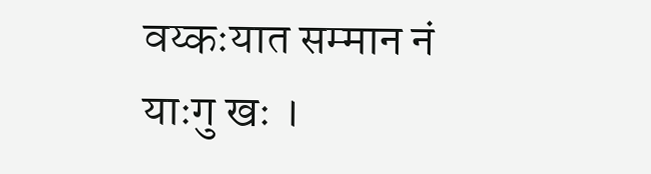वय्कःयात सम्मान नं याःगु खः ।